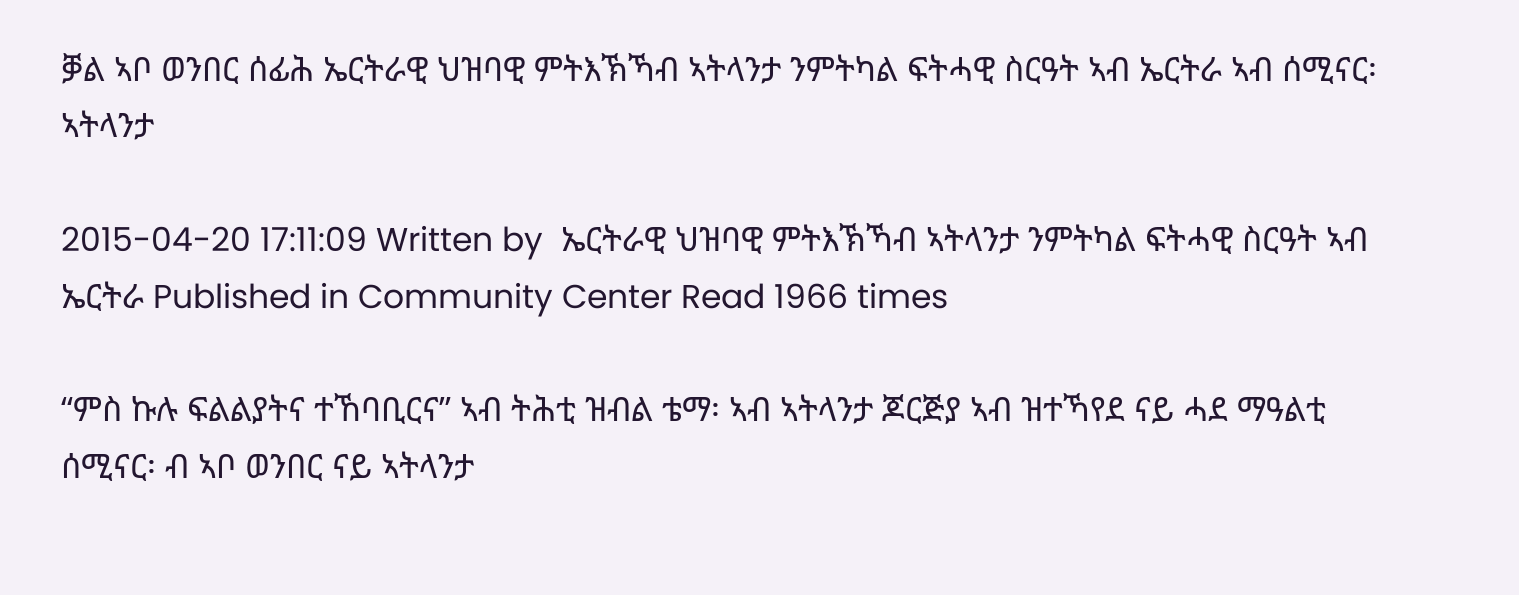ቓል ኣቦ ወንበር ሰፊሕ ኤርትራዊ ህዝባዊ ምትእኽኻብ ኣትላንታ ንምትካል ፍትሓዊ ስርዓት ኣብ ኤርትራ ኣብ ሰሚናር፡ ኣትላንታ

2015-04-20 17:11:09 Written by  ኤርትራዊ ህዝባዊ ምትእኽኻብ ኣትላንታ ንምትካል ፍትሓዊ ስርዓት ኣብ ኤርትራ Published in Community Center Read 1966 times

“ምስ ኩሉ ፍልልያትና ተኸባቢርና” ኣብ ትሕቲ ዝብል ቴማ፡ ኣብ ኣትላንታ ጆርጅያ ኣብ ዝተኻየደ ናይ ሓደ ማዓልቲ ሰሚናር፡ ብ ኣቦ ወንበር ናይ ኣትላንታ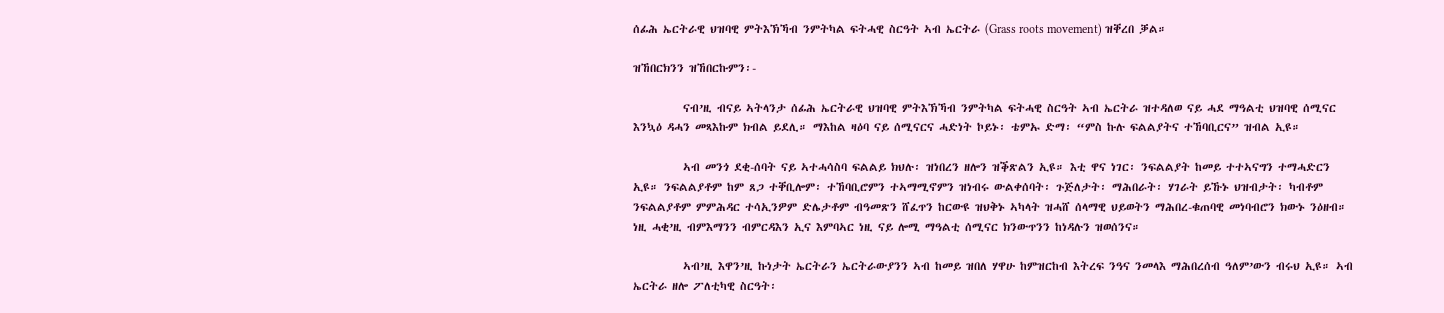ሰፊሕ ኤርትራዊ ህዝባዊ ምትእኽኻብ ንምትካል ፍትሓዊ ስርዓት ኣብ ኤርትራ (Grass roots movement) ዝቐረበ ቓል።

ዝኸበርክንን ዝኸበርኩምን፡-

          ናብ’ዚ ብናይ ኣትላንታ ሰፊሕ ኤርትራዊ ህዝባዊ ምትእኽኻብ ንምትካል ፍትሓዊ ስርዓት ኣብ ኤርትራ ዝተዳለወ ናይ ሓደ ማዓልቲ ህዝባዊ ሰሚናር እንኳዕ ዳሓን መጻእኩም ክብል ይደሊ። ማእከል ዛዕባ ናይ ሰሚናርና ሓድነት ኮይኑ፡ ቴምኡ ድማ፡ “ምስ ኩሉ ፍልልያትና ተኸባቢርና” ዝብል ኢዩ።

          ኣብ መንጎ ደቂ-ሰባት ናይ ኣተሓሳስባ ፍልልይ ክህሉ፡ ዝነበረን ዘሎን ዝቕጽልን ኢዩ። እቲ ዋና ነገር፡ ንፍልልያት ከመይ ተተኣናግን ተማሓድርን ኢዩ። ንፍልልያቶም ከም ጸጋ ተቐቢሎም፡ ተኸባቢሮምን ተኣማሚኖምን ዝነብሩ ውልቀሰባት፡ ጉጅለታት፡ ማሕበራት፡ ሃገራት ይኹኑ ህዝብታት፡ ካብቶም ንፍልልያቶም ምምሕዳር ተሳኢንዎም ድሌታቶም ብዓመጽን ሸፈጥን ከርውዩ ዝህቅኑ ኣካላት ዝሓሸ ሰላማዊ ህይወትን ማሕበረ-ቁጠባዊ መነባብሮን ክውኑ ንዕዘብ። ነዚ ሓቂ’ዚ ብምእማንን ብምርዳእን ኢና እምባኣር ነዚ ናይ ሎሚ ማዓልቲ ሰሚናር ክንውጥንን ከነዳሉን ዝወሰንና።

          ኣብ’ዚ እዋን’ዚ ኩነታት ኤርትራን ኤርትራውያንን ኣብ ከመይ ዝበለ ሃዋሁ ከምዝርከብ እትረፍ ንዓና ንመላእ ማሕበረሰብ ዓለም’ውን ብሩህ ኢዩ። ኣብ ኤርትራ ዘሎ ፖለቲካዊ ስርዓት፡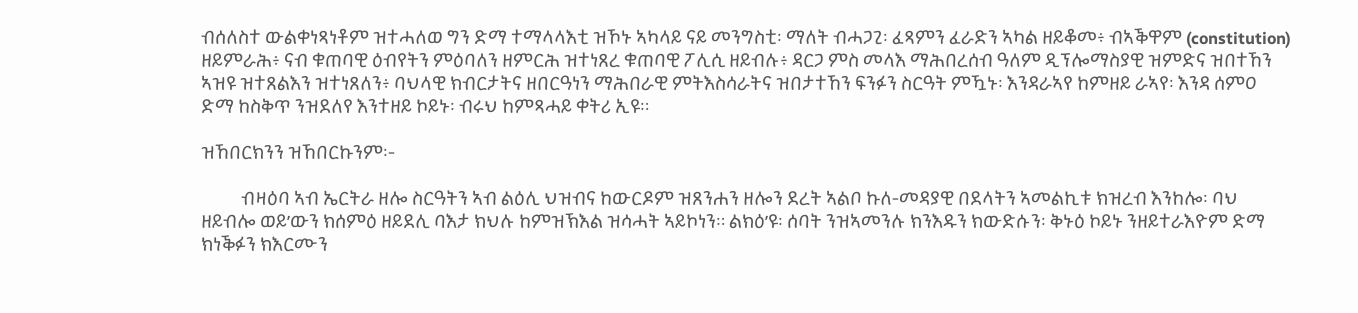ብሰለስተ ውልቀነጻነቶም ዝተሓለወ ግን ድማ ተማላላእቲ ዝኾኑ ኣካላይ ናይ መንግስቲ፡ ማለት ብሓጋጊ፡ ፈጻምን ፈራድን ኣካል ዘይቆመ፥ ብኣቕዋም (constitution) ዘይምራሕ፥ ናብ ቁጠባዊ ዕብየትን ምዕባለን ዘምርሕ ዝተነጸረ ቁጠባዊ ፖሊሲ ዘይብሉ፥ ዳርጋ ምስ መላእ ማሕበረሰብ ዓለም ዲፕሎማስያዊ ዝምድና ዝበተኸን ኣዝዩ ዝተጸልእን ዝተነጸለን፥ ባህላዊ ክብርታትና ዘበርዓነን ማሕበራዊ ምትእስሳራትና ዝበታተኸን ፍንፉን ስርዓት ምዃኑ፡ እንዳራኣየ ከምዘይ ራኣየ፡ እንዳ ሰምዐ ድማ ከስቅጥ ንዝደለየ እንተዘይ ኮይኑ፡ ብሩህ ከምጻሓይ ቀትሪ ኢዩ።

ዝኸበርክንን ዝኸበርኩንም፡-

          ብዛዕባ ኣብ ኤርትራ ዘሎ ስርዓትን ኣብ ልዕሊ ህዝብና ከውርዶም ዝጸንሐን ዘሎን ደረት ኣልቦ ኩለ-መዳያዊ በደላትን ኣመልኪቱ ክዝረብ እንከሎ፡ ባህ ዘይብሎ ወይ’ውን ክሰምዕ ዘይደሊ ባእታ ክህሉ ከምዝኽእል ዝሳሓት ኣይኮነን። ልክዕ’ዩ፡ ሰባት ንዝኣመንሉ ክንእዱን ክውድሱን፡ ቅኑዕ ኮይኑ ንዘይተራእዮም ድማ ክነቕፉን ክእርሙን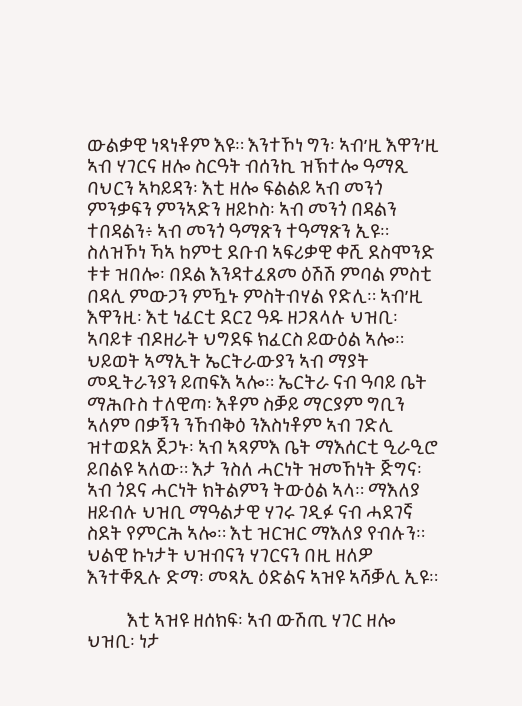ውልቃዊ ነጻነቶም እዩ። እንተኾነ ግን፡ ኣብ’ዚ እዋን’ዚ ኣብ ሃገርና ዘሎ ስርዓት ብሰንኪ ዝኽተሎ ዓማጺ ባህርን ኣካይዳን፡ እቲ ዘሎ ፍልልይ ኣብ መንጎ ምንቃፍን ምንኣድን ዘይኮስ፡ ኣብ መንጎ በዳልን ተበዳልን፥ ኣብ መንጎ ዓማጽን ተዓማጽን ኢዩ። ስለዝኾነ ኻኣ ከምቲ ደቡብ ኣፍሪቃዊ ቀሺ ደስሞንድ ቱቱ ዝበሎ፡ በደል እንዳተፈጸመ ዕሽሽ ምባል ምስቲ በዳሊ ምውጋን ምዃኑ ምስትብሃል የድሊ። ኣብ’ዚ እዋንዚ፡ እቲ ነፈርቲ ደርጊ ዓዱ ዘጋጸላሉ ህዝቢ፡ ኣባይቱ ብዶዘራት ህግደፍ ክፈርስ ይውዕል ኣሎ። ህይወት ኣማኢት ኤርትራውያን ኣብ ማያት መዲትራንያን ይጠፍእ ኣሎ። ኤርትራ ናብ ዓባይ ቤት ማሕቡስ ተለዊጣ፡ እቶም ስቓይ ማርያም ግቢን ኣለም በቃኝን ንኸብቅዕ ንእስነቶም ኣብ ገድሊ ዝተወደአ ጀጋኑ፡ ኣብ ኣጻምእ ቤት ማእሰርቲ ዒራዒሮ ይበልዩ ኣለው። እታ ንስለ ሓርነት ዝመኸነት ጅግና፡ ኣብ ጎደና ሓርነት ክትልምን ትውዕል ኣላ። ማእለያ ዘይብሉ ህዝቢ ማዓልታዊ ሃገሩ ገዲፉ ናብ ሓደገኛ ስደት የምርሕ ኣሎ። እቲ ዝርዝር ማእለያ የብሉን። ህልዊ ኩነታት ህዝብናን ሃገርናን በዚ ዘለዎ እንተቐጺሉ ድማ፡ መጻኢ ዕድልና ኣዝዩ ኣሻቓሊ ኢዩ።

          እቲ ኣዝዩ ዘሰክፍ፡ ኣብ ውሽጢ ሃገር ዘሎ ህዝቢ፡ ነታ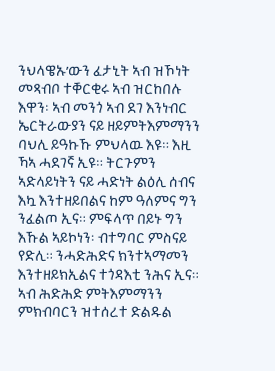ንህላዌኡ’ውን ፈታኒት ኣብ ዝኾነት መጻብቦ ተቐርቂሩ ኣብ ዝርከበሉ እዋን፡ ኣብ መንጎ ኣብ ደገ እንነብር ኤርትራውያን ናይ ዘይምትእምማንን ባህሊ ይዓኩኹ ምህላዉ እዩ። እዚ ኻኣ ሓደገኛ ኢዩ። ትርጉምን ኣድላይነትን ናይ ሓድነት ልዕሊ ሰብና እኳ እንተዘይበልና ከም ዓለምና ግን ንፈልጦ ኢና። ምፍላጥ በይኑ ግን እኹል ኣይኮነን፡ ብተግባር ምስናይ የድሊ። ንሓድሕድና ክንተኣማመን እንተዘይክኢልና ተጎዳእቲ ንሕና ኢና። ኣብ ሕድሕድ ምትእምማንን ምክብባርን ዝተሰረተ ድልዱል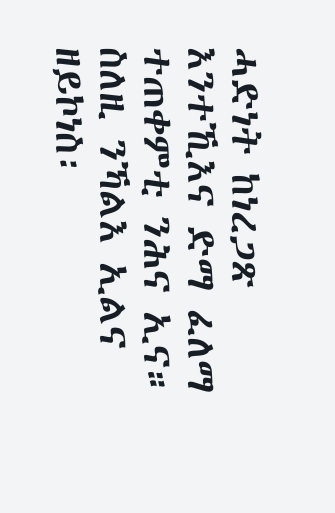ሓድነት ከነረጋጽ እንተኺእና ድማ ፈለማ ተጠቀምቲ ንሕና ኢና። ስለዚ ንኻልእ ኢልና ዘይኮነስ፡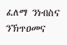ፈለማ ንነብስና ንኽጥዐመና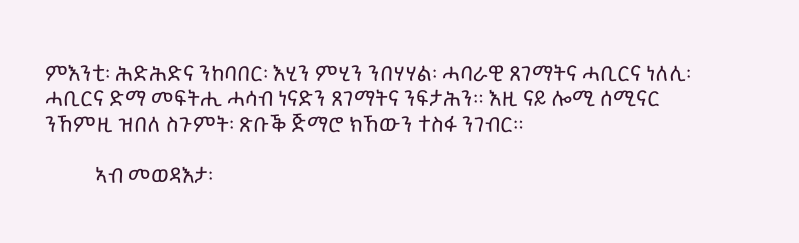ምእንቲ፡ ሕድሕድና ንከባበር፡ እሂን ምሂን ንበሃሃል፡ ሓባራዊ ጸገማትና ሓቢርና ነለሊ፡ ሓቢርና ድማ መፍትሒ ሓሳብ ነናድን ጸገማትና ንፍታሕን። እዚ ናይ ሎሚ ሰሚናር ንኸምዚ ዝበለ ስጉምት፡ ጽቡቕ ጅማሮ ክኸውን ተስፋ ንገብር።

          ኣብ መወዳእታ፡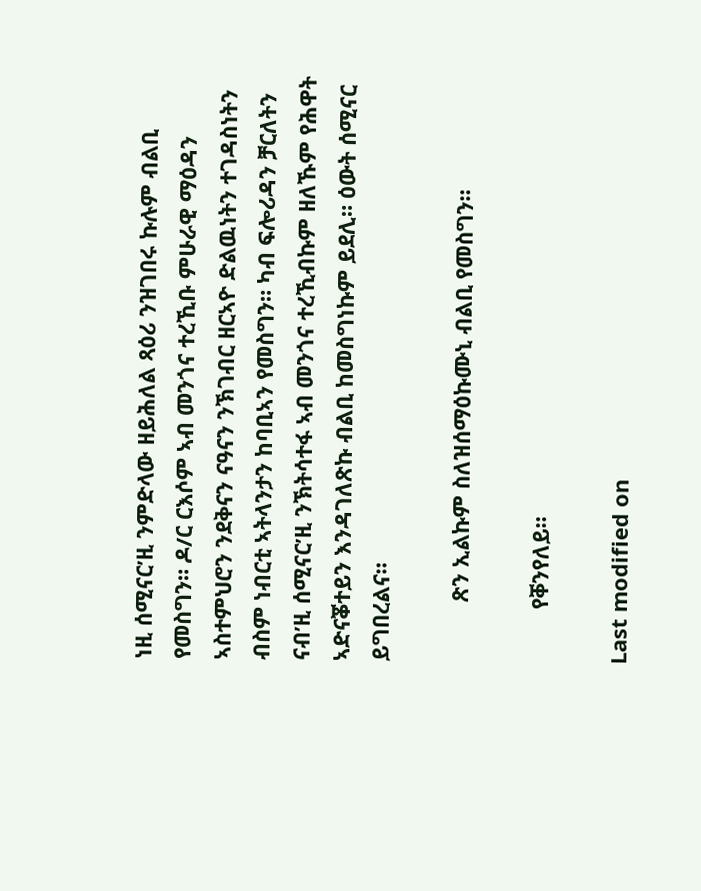ነዚ ሰሚናር’ዚ ንምድላው ዘይሕለል ጻዕሪ ንዝገበሩ ኩሉም ብልቢ የመስግን። ዶ/ር ርእሶም ኣብ መንጎና ተረኺቡ ምሁራዊ ማዕዳን ኣስተምህሮን ንደቅናን ናዓናን ንኽገብር ዘርኣዮ ድልዉነትን ተገዳስነትን ብስም ነብርቲ ኣትላንታን ከባቢኣን የመስግን። ካብ ፍሎሪዳን ቻርለትን ናብ’ዚ ሰሚናር’ዚ ንኽትሳተፋ ኣብ መንጎና ተረኺብኩም ዘለኹም የሕዋት ኣድናቖተይን እንዳገለጽኩ ብልቢ ከመስግነኩም ይደሊ። ዕውት ሰሚናር ይግበረልና።

          ጽን ኢልኩም ስለዝሰማዕኩሙኒ ብልቢ የመስግን።

         የቐንየለይ።

Last modified on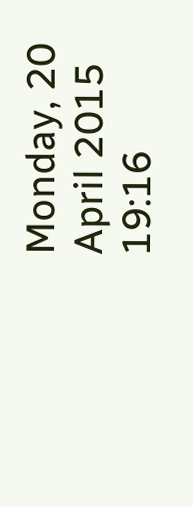Monday, 20 April 2015 19:16